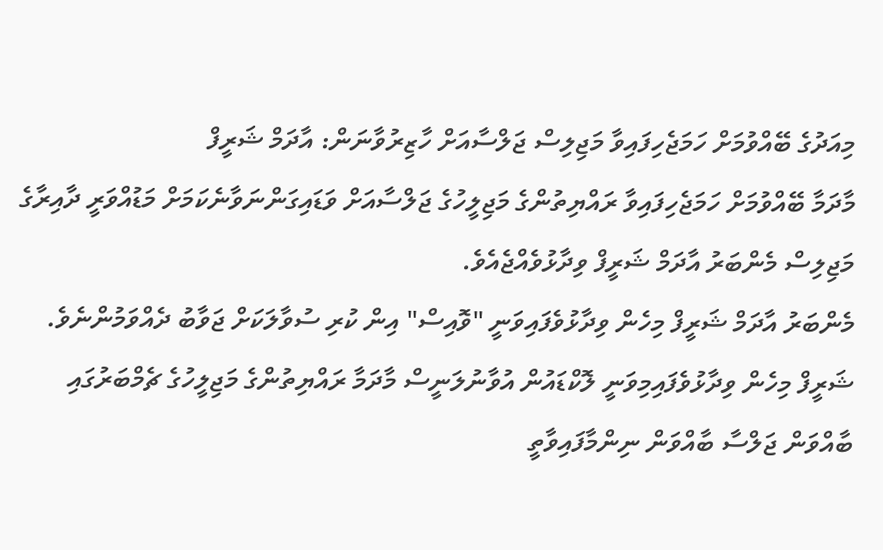މިއަދުގެ ބޭއްވުމަށް ހަމަޖެހިފައިވާ މަޖިލިސް ޖަލްސާއަށް ހާޒިރުވާނަން: އާދަމް ޝަރީފް
މާދަމާ ބޭއްވުމަށް ހަމަޖެހިފައިވާ ރައްޔިތުންގެ މަޖިލީހުގެ ޖަލްސާއަށް ވަޑައިގަންނަވާނެކަމަށް މަޑުއްވަރީ ދާއިރާގެ މަޖިލިސް މެންބަރު އާދަމް ޝަރީފް ވިދާޅުވެއްޖެއެވެ.
މެންބަރު އާދަމް ޝަރީފް މިހެން ވިދާޅުވެފައިވަނީ "ވޮއިސް" އިން ކުރި ސުވާލަކަށް ޖަވާބު ދެއްވަމުންނެވެ.
ޝަރީފް މިހެން ވިދާޅުވެފައިމިވަނީ ލޮކްޑައުން އުވާނުލަނީސް މާދަމާ ރައްޔިތުންގެ މަޖިލީހުގެ ޗެމްބަރުގައި ބާއްވަން ޖަލްސާ ބާއްވަން ނިންމާފައިވާތީ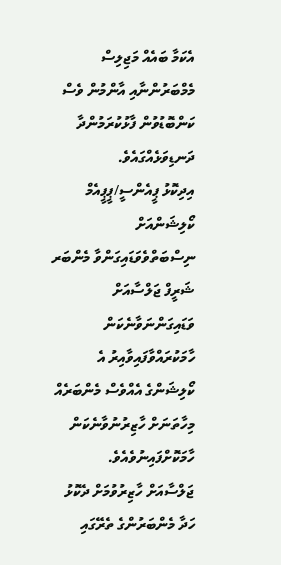އެކަމާ ބައެއް މަޖިލިސް މެމްބަރުންނާއި އާންމުން ވެސް ކަންބޮޑުވުން ފާޅުކުރަމުންދާ ދަނޑިވަޅެއްގައެވެ.
އިދިކޮޅު ޕީއެންސީ/ޕީޕީއެމް ކޯލިޝަންއަށް ނިސްބަތްވެވަޑައިގަންވާ މެންބަރ ޝަރީފް ޖަލްސާއަށް ވަޑައިގަންނަވާނެކަން ހާމަކުރައްވާފައިވާއިރު އެ ކޯލިޝަންގެ އެއްވެސް މެންބަރެއް މިހާތަނަށް ހާޒިރުނުވާނެކަން ހާމަކޮށްފައިނުވެއެވެ.
ޖަލްސާއަށް ހާޒިރުވުމަށް ދެކޮޅު ހަދާ މެންބަރުންގެ ތެރޭގައި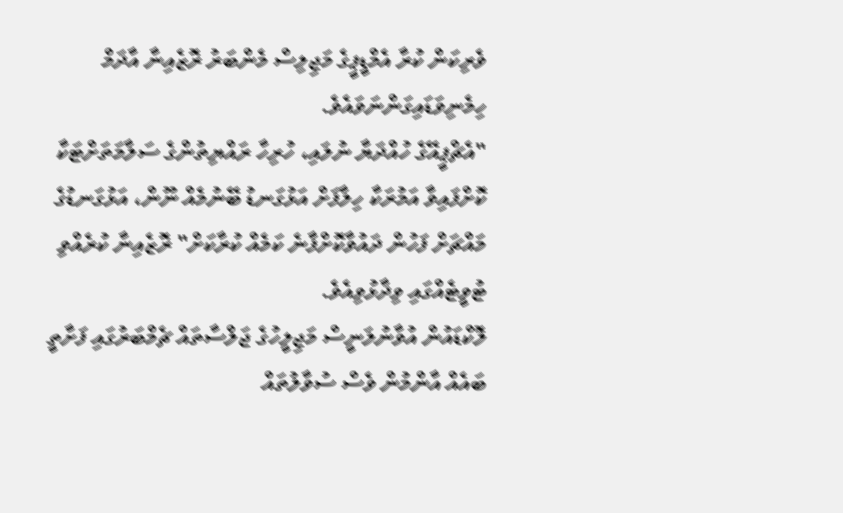ވެރިކަން ކުރާ އެމްޑީޕީގެ މަޖިލިސް މެންބަރު ރޮޒެއިނާ އާދަމް ހިމެނިވަޑައިގަންނަވައެވެ.
"އެޗްޕީއޭގެ ހުއްދަޔާ ނުލައި، ހުރިހާ ރައްޔިތުންގެ ސަލާމަތަށްޓަކާ ކޮށްފައިވާ އަމުރަކާ ހިލާފަށް އަޅުގަނޑު ބޭނުމެއް ނޫން، އަޅުގަނޑުގެ މައްޗަށް ފަހުން ދައުވާކޮށްފާނެ ކަމެއް ކުރާކަށް" ރޮޒެއިނާ ކުރެއްވި ޓުވީޓެއްގައި ވިދާޅުވިއެވެ.
ލޮކްޑައުން އުވާނުލަނީސް މަޖިލީހުގެ ޖަލްސާތައް ޗެމްބަރުގައި ފަށާތީ ބައެއް އާންމުން ވެސް ސުވާލުތައް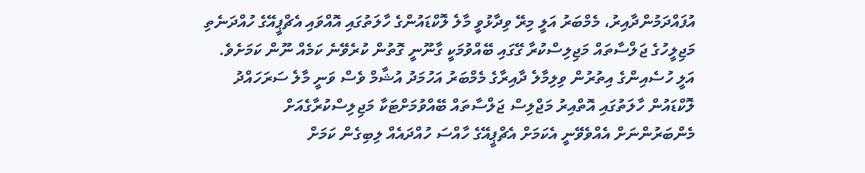އުފައްދަމުންދާއިރު، މެމްބަރު އަލީ މިރޭ ވިދާޅުވީ މާލެ ލޮކްޑައުންގެ ހާލަތުގައި އޮއްވައި އެޗްޕީއޭގެ ހުއްދަނެތި މަޖިލީހުގެ ޖަލްސާތައް މަޖިލިސްކުރާ ގޭގައި ބޭއްވުމަކީ ގާނޫނީ ގޮތުން ކުރެވޭނެ ކަމެއް ނޫން ކަމަށެވެ.
އަލީ ހުސެއިންގެ އިތުރުން ވިލިމާލެ ދާއިރާގެ މެމްބަރު އަހުމަދު އުޝާމް ވެސް ވަނީ މާލެ ސަރަހައްދު ލޮކްޑައުން ހާލަތުގައި އޮތްއިރު މަޖްލިސް ޖަލްސާތައް ބޭއްވުމަށްޓަކާ މަޖިލިސްކުރާގެއަށް މެންބަރުންނަށް އެއްވެވޭނީ އެކަމަށް އެޗްޕީއޭގެ ހާއްސަ ހުއްދައެއް ލިބިގެން ކަމަށް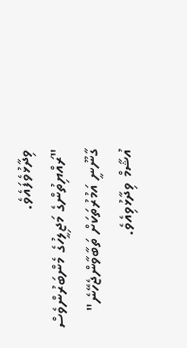ވިދާޅުވެފައެވެ.
"ރައްޔިތުންގެ މަޖިލީހުގެ މެންބަރުންވެސް ގާނޫނީ އަމުރުތަކަށް ތަބާވާންޖެހޭނެ" އުޝާމް ވިދާޅުވިއެވެ.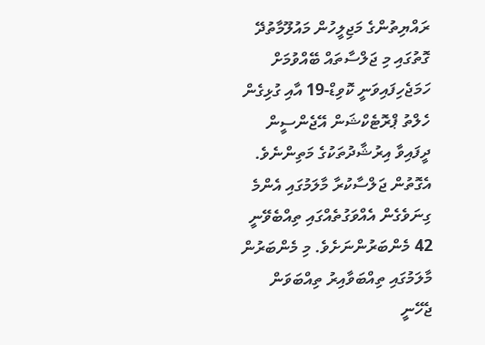ރައްޔިތުންގެ މަޖިލީހުން މައުލޫމާތުދޭ ގޮތުގައި މި ޖަލްސާތައް ބޭއްވުމަށް ހަމަޖެހިފައިވަނީ ކޮވިޑް-19 އާއި ގުޅިގެން ހެލްތު ޕްރޮޓެކްޝަން އޭޖެންސީން ދީފައިވާ އިރުޝާދުތަކުގެ މަތިންނެވެ.
އެގޮތުން ޖަލްސާކުރާ މާލަމުގައި އެންމެ ގިނަވެގެން އެއްވަގުތެއްގައި ތިއްބެވޭނީ 42 މެންބަރުންނަށެވެ. މި މެންބަރުން މާލަމުގައި ތިއްބަވާއިރު ތިއްބަވަން ޖެހޭނީ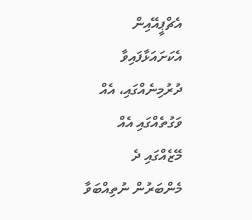އެޗްޕީއޭއިން އެކަށައަޅާފައިވާ ދުރުމިނެއްގައި، އެއް ވަގުތެއްގައި އެއް މޭޒެއްގައި ދެ މެންބަރުން ނުތިއްބަވާ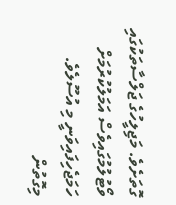ގޮތަށެވެ. މަޖިލީހުގެ ޖަލްސާތަކުގައި ވޯޓުލުމުގައިވެސް އަމަލުކުރުމަށް ހަމަޖެހިފައިވަނީ މި އުސޫލެވެ.
މިގޮތުން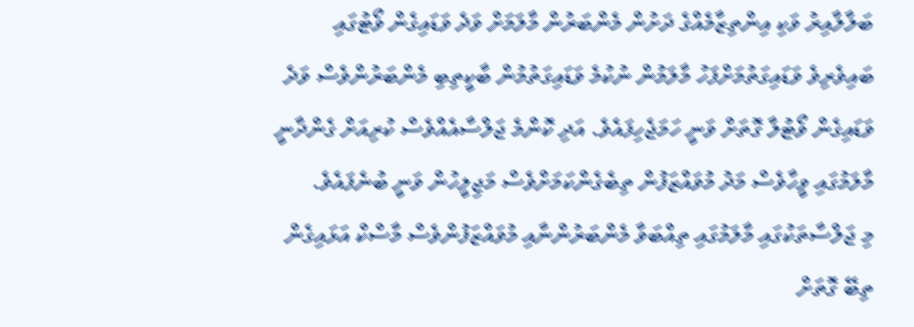ބަލާލާއިރު ވަކި އިންތިޒާމެއްގެ ދަށުން މެންބަރުން މާލަމަށް ވަދެ ވަޑައިގެން ވޯޓުގައި ބައިވެރިވެ ވަޑައިގަތުމަށްފަހު މާލަމުން ނުކުމެ ވަޑައިގަތުމުން ބާކީތިބި މެންބަރުންވެސް ވަދެ ވަޑައިގެން ވޯޓުލާ ގޮތަށް ވަނީ ހަމަޖެހިފައެވެ. އަދި ކޮންމެ ޖަލްސާއެއްވެސް ކުރިއަށް ގެންދާނީ މާލަމުގައި ވީހާވެސް މަދު މުވައްޒަފުން ތިބެގެންކަމަށްވެސް މަޖިލީހުން ވަނީ ބުނެފައެވެ.
މި ޖަލްސާތަކުގައި މާލަމުގައި ތިއްބަވާ މެންބަރުންނާއި މުވައްޒަފުންވެސް މާސްކް އަޅައިގެން ތިބޭ ގޮތަށް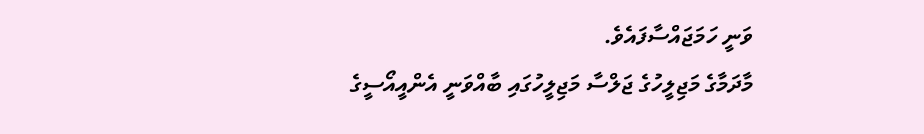ވަނީ ހަމަޖައްސާފައެވެ.
މާދަމާގެ މަޖިލީހުގެ ޖަލްސާ މަޖިލީހުގައި ބާއްވަނީ އެންއީއޯސީގެ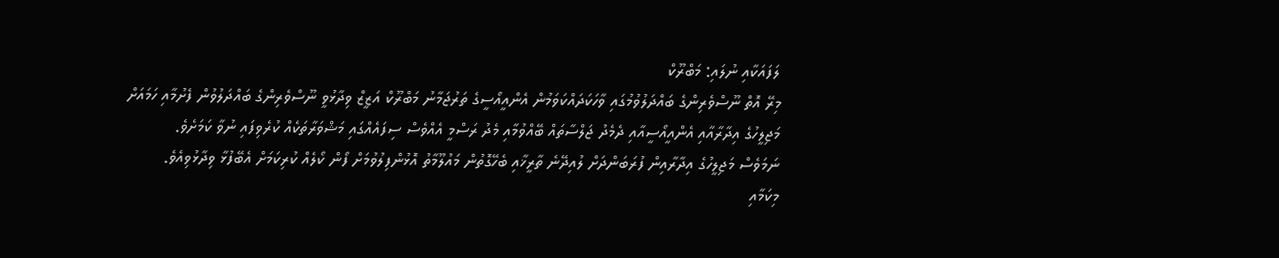ލަފައަކާއި ނުލައި: މަބްރޫކް
މިރޭ އޮތް ނޫސްވެރިންގެ ބައްދަލުވުމުގައި ވާހަކަދައްކަވަމުން އެންއީއޯސީގެ ތަރުޖަމާނު މަބްރޫކް އަޒީޒް ވިދާޅުވީ ނޫސްވެރިންގެ ބައްދަލުވުން ފެށުމާއި ހަމައަށް މަޖިލީހުގެ އިދާރާއާއި އެންއީއޯސީއާއި ދެމެދު ޖަލްސާތައް ބޭއްވުމާއި މެދު ރަސްމީ އެއްވެސް ސިފައެއްގައި މަޝްވަރާތަކެއް ކުރެވިފައި ނުވާ ކަމަށެވެ.
ނަމަވެސް މަޖިލީހުގެ އިދާރާއިން ފުރަބަންދަށް ލުއިދޭނެ ތާރީޚާއި ބެހޭގޮތުން މައުލޫމާތު އޮޅުންފިލުވުމަށް ފޯން ކޯލެއް ކުރިކަމަށް އެބޭފުޅާ ވިދާޅުވިއެވެ.
މިކަމާއި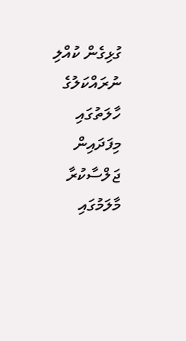ގުޅިގެން ކުއްލި ނުރައްކަލުގެ ހާލަތުގައި މިފަދައިން ޖަލްސާކުރާ މާލަމުގައި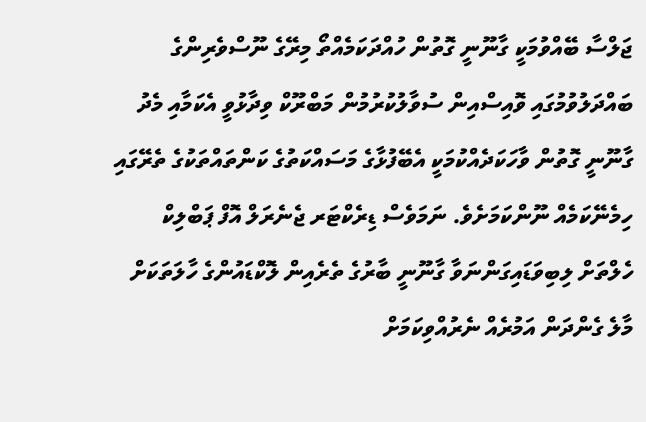ޖަލްސާ ބޭއްވުމަކީ ގާނޫނީ ގޮތުން ހުއްދަކަމެއްތޯ މިރޭގެ ނޫސްވެރިންގެ ބައްދަލުވުމުގައި ވޮއިސްއިން ސުވާލުކުރުމުން މަބްރޫކް ވިދާޅުވީ އެކަމާއި މެދު ގާނޫނީ ގޮތުން ވާހަކަދެއްކުމަކީ އެބޭފުޅާގެ މަސައްކަތުގެ ކަންތައްތަކުގެ ތެރޭގައި ހިމެނޭކަމެއް ނޫންކަމަށެވެ. ނަމަވެސް ޑިރެކްޓަރ ޖެނެރަލް އޮފް ޕަބްލިކް ހެލްތަށް ލިބިވަޑައިގަންނަވާ ގާނޫނީ ބާރުގެ ތެރެއިން ލޮކްޑައުންގެ ހާލަތަކަށް މާލެ ގެންދަން އަމުރެއް ނެރުއްވިކަމަށް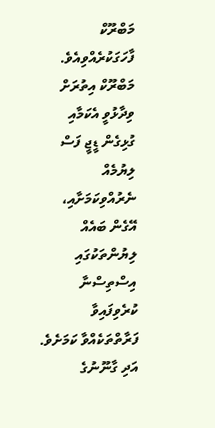މަބްރޫކް ފާހަގަކުރެއްވިއެވެ.
މަބްރޫކް އިތުރަށް ވިދާޅުވީ އެކަމާއި ގުޅިގެން ޑީޖީ ފަސް ލިޔުމެއް ނެރުއްވިކަމަށާއި، އޭގެން ބައެއް ލިޔުންތަކުގައި އިސްތިސްނާ ކުރެވިފައިވާ ފަރާތްތަކެއްވާ ކަމަށެވެ. އަދި ގާނޫނުގެ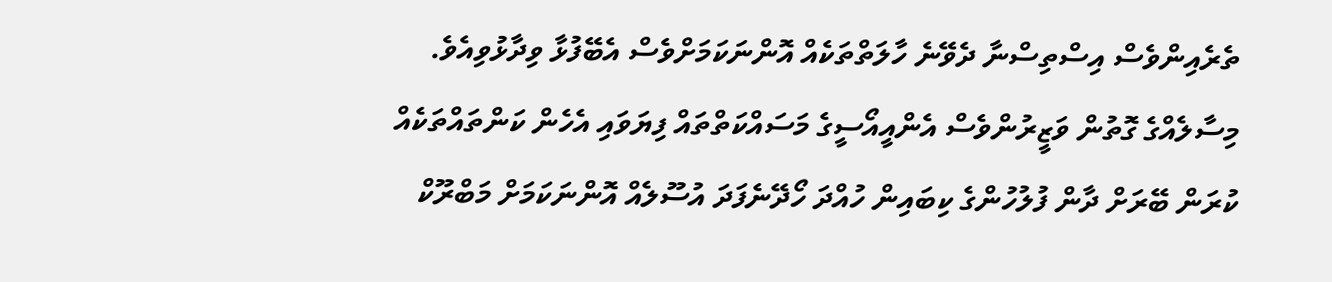ތެރެއިންވެސް އިސްތިސްނާ ދެވޭނެ ހާލަތްތަކެއް އޮންނަކަމަށްވެސް އެބޭފުޅާ ވިދާޅުވިއެވެ.
މިސާލެއްގެ ގޮތުން ވަޒީރުންވެސް އެންއީއޯސީގެ މަސައްކަތްތައް ފިޔަވައި އެހެން ކަންތައްތަކެއް ކުރަން ބޭރަށް ދާން ފުލުހުންގެ ކިބައިން ހުއްދަ ހޯދޭނެފަދަ އުސޫލެއް އޮންނަކަމަށް މަބްރޫކް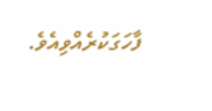ފާހަގަކުރެއްވިއެވެ.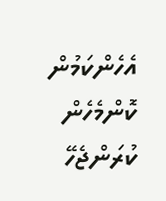އެހެންކަމުން ކޮންމެހެން ކުރަންޖެހޭ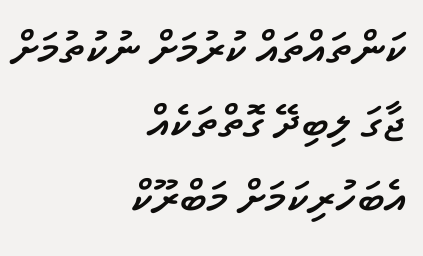ކަންތައްތައް ކުރުމަށް ނުކުތުމަށް ޖާގަ ލިބިދޭ ގޮތްތަކެއް އެބަހުރިކަމަށް މަބްރޫކް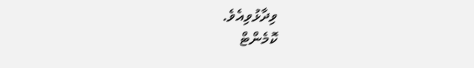ވިދާޅުވިއެވެ.
ކޮމެންޓް